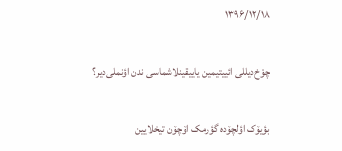۱۳۹۶/۱۲/۱۸

چوْخ‌دیللی ائییتیمین یاییقینلاشماسی ندن اؤنملی‌دیر؟

بؤیۆک اؤلچۆده گؤرمک اۆچۆن تیخلایین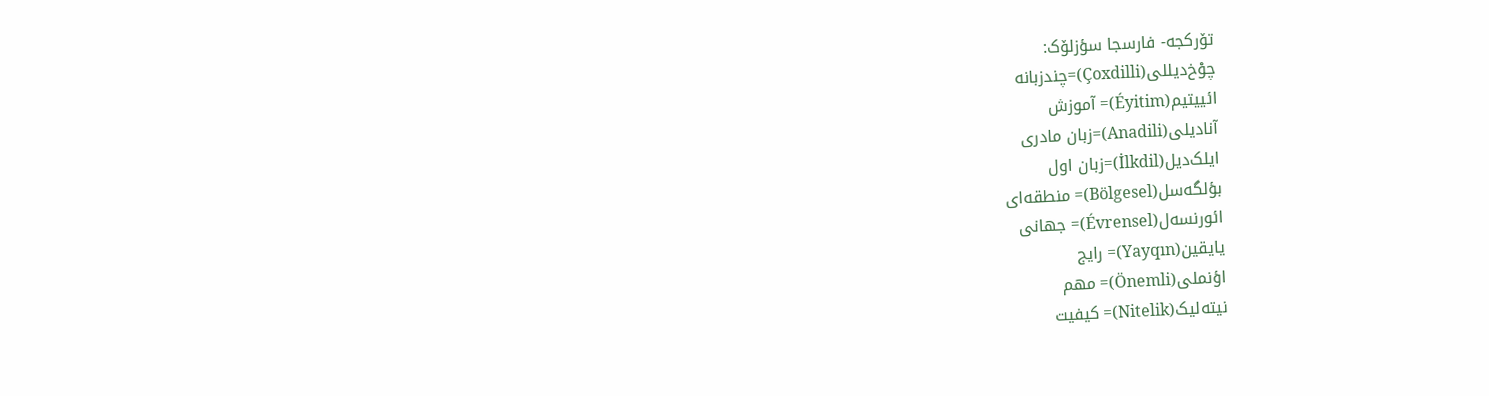تۆرکجه- فارسجا سؤزلۆک:
چوْخ‌دیللی(Çoxdilli)=چندزبانه
ائییتیم(Éyitim)= آموزش
آنادیلی(Anadili)=زبان مادری
ایلک‌دیل(İlkdil)=زبان اول
بؤلگه‌سل(Bölgesel)= منطقه‌ای
ائورنسه‌ل(Évrensel)= جهانی
یایقین(Yayqın)= رایج
اؤنملی(Önemli)= مهم
نیته‌لیک(Nitelik)= کیفیت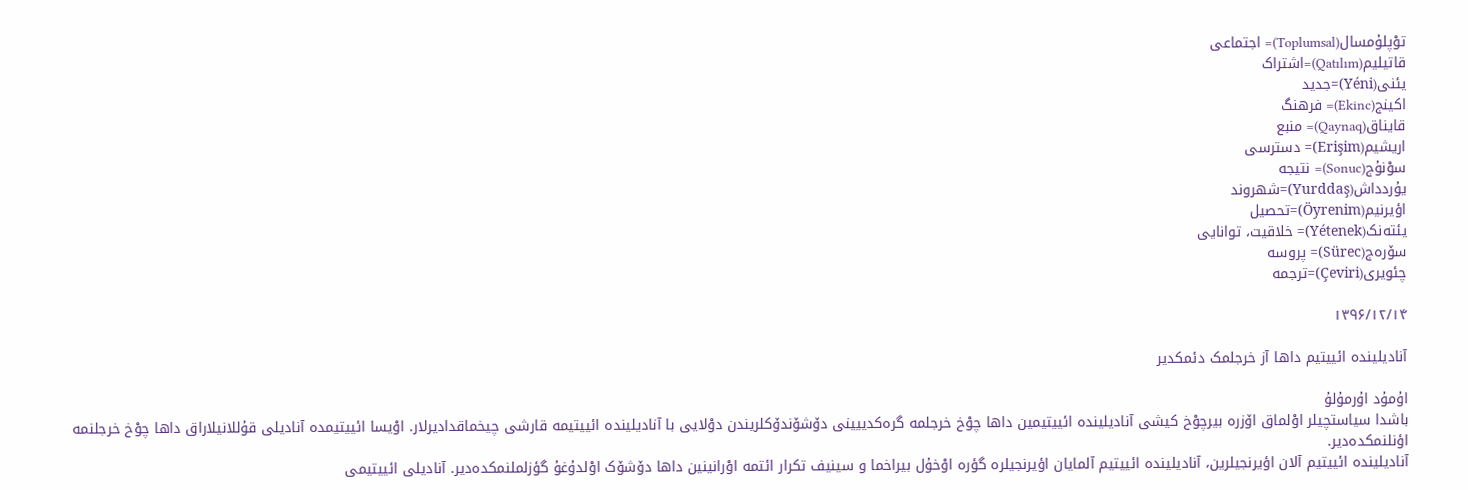توْپلۇمسال(Toplumsal)= اجتماعی
قاتیلیم(Qatılım)=اشتراک
یئنی(Yéni)=جدید
اکینج(Ekinc)= فرهنگ
قایناق(Qaynaq)= منبع
اریشیم(Erişim)= دسترسی
سوْنۇج(Sonuc)= نتیجه
یۇردداش(Yurddaş)=شهروند
اؤیرنیم(Öyrenim)=تحصیل
یئته‌نک(Yétenek)= خلاقیت، توانایی
سۆره‌ج(Sürec)= پروسه
چئویری(Çeviri)=ترجمه

۱۳۹۶/۱۲/۱۴

آنادیلینده ائییتیم داها آز خرجلمک دئمکدیر

اۇمۇد اۇرمۇلۇ
باشدا سیاستچیلر اوْلماق اۆزره بیرچوْخ کیشی آنادیلینده ائییتیمین داها چوْخ خرجلمه‌ گره‌کدییینی دۆشۆندۆکلریندن دوْلایی با آنادیلینده ائییتیمه قارشی چیخماقدادیرلار. اوْیسا ائییتیمده آنادیلی قۇللانیلاراق داها چوْخ خرجلنمه‌ اؤنلنمکده‌دیر.
آنادیلینده ائییتیم آلان اؤیرنجیلرین، آنادیلینده ائییتیم آلمایان اؤیرنجیلره گؤره اوْخۇل بیراخما و سینیف تکرار ائتمه اوْرانینین داها دۆشۆک اوْلدۇغۇ گؤزلملنمکده‌دیر. آنادیلی ائییتیمی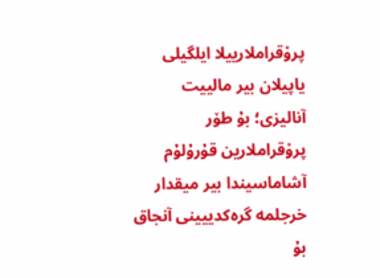پروْقراملارییلا ایلگیلی یاپیلان بیر مالییت آنالیزی؛ بۇ طۆر پروْقراملارین قۇرۇلۇم آشاماسیندا بیر میقدار خرجلمه گره‌کدییینی آنجاق بۇ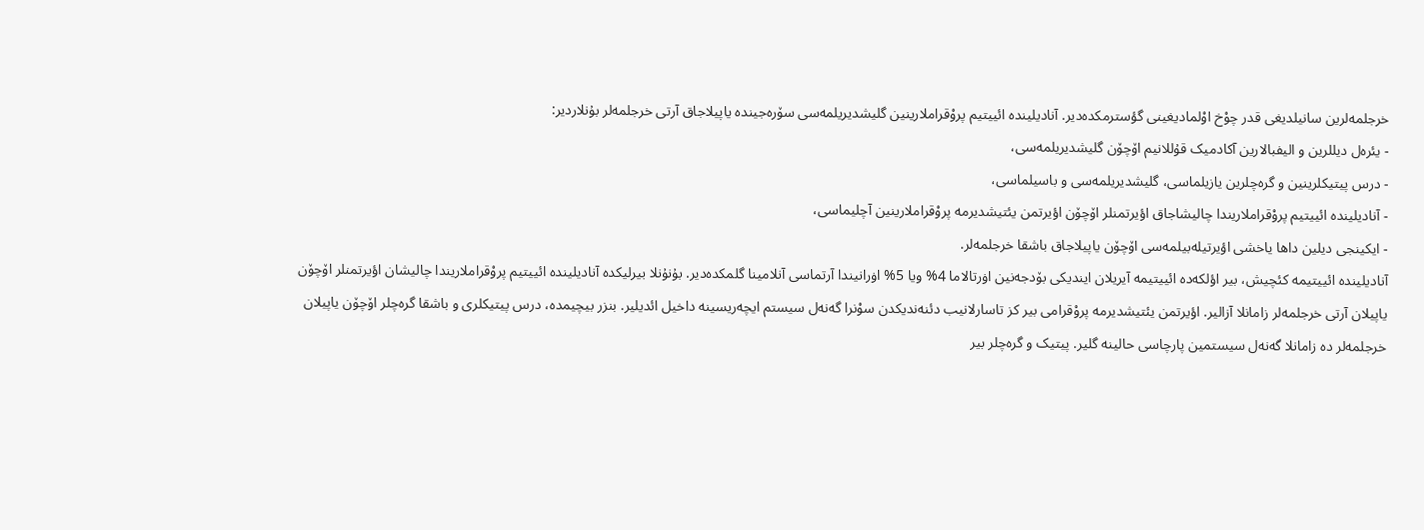خرجلمه‌لرین سانیلدیغی قدر چوْخ اوْلمادیغینی گؤسترمکده‌دیر. آنادیلینده ائییتیم پروْقراملارینین گلیشدیریلمه‌سی سۆره‌جینده یاپیلاجاق آرتی خرجلمه‌لر بۇنلاردیر:
- یئره‌ل دیللرین و الیفبالارین آکادمیک قۇللانیم اۆچۆن گلیشدیریلمه‌سی،
- درس پیتیکلرینین و گره‌چلرین یازیلماسی، گلیشدیریلمه‌سی و باسیلماسی،
- آنادیلینده ائییتیم پروْقراملاریندا چالیشاجاق اؤیرتمنلر اۆچۆن اؤیرتمن یئتیشدیرمه پروْقراملارینین آچلیماسی،
- ایکینجی دیلین داها یاخشی اؤیرتیله‌بیلمه‌سی اۆچۆن یاپیلاجاق باشقا خرجلمه‌لر.
آنادیلینده ائییتیمه کئچیش، بیر اؤلکه‌ده ائییتیمه آیریلان ایندیکی بۆدجه‌نین اۏرتالاما 4% ویا 5% اۏرانیندا آرتماسی آنلامینا گلمکده‌دیر. بۇنۇنلا بیرلیکده آنادیلینده ائییتیم پروْقراملاریندا چالیشان اؤیرتمنلر اۆچۆن یاپیلان آرتی خرجلمه‌لر زامانلا آزالیر. اؤیرتمن یئتیشدیرمه پروْقرامی بیر کز تاسارلانیب دئنه‌ندیکدن سوْنرا گه‌نه‌ل سیستم ایچه‌ریسینه داخیل ائدیلیر. بنزر بیچیمده، درس پیتیکلری و باشقا گره‌چلر اۆچۆن یاپیلان خرجلمه‌لر ده زامانلا گه‌نه‌ل سیستمین پارچاسی حالینه گلیر. پیتیک و گره‌چلر بیر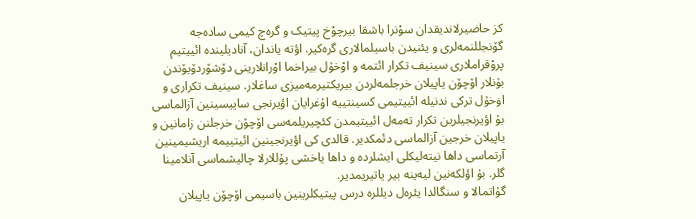کز حاضیرلاندیقدان سوْنرا باشقا بیرچوْخ پیتیک و گره‌چ کیمی ساده‌جه گۆنجللنمه‌لری و یئنیدن باسیلمالاری گره‌کیر. اؤته یاندان، آنادیلینده ائییتیم پروْقراملاری سینیف تکرار ائتمه و اوْخۇل بیراخما اوْرانلارینی دۆشۆردۆیۆندن بۇنلار اۆچۆن یاپیلان خرجلمه‌لردن بیریکتیرمه‌میزی ساغلار. سینیف تکراری و اۏخۇل ترکی ندنیله ائییتیمی کسینتییه اۇغرایان اؤیرنجی ساییسینین آزالماسی بۇ اؤیرنجیلرین تکرار ته‌مه‌ل ائییتیمدن کئچیریلمه‌سی اۆچۆن خرجلنن زامانین و یاپیلان خرجین آزالماسی دئمکدیر. قالدی کی اؤیرنجینین ائیتییمه اریشیمینین آرتماسی داها نیته‌لیکلی ایشلرده و داها یاخشی پۇللارلا چالیشماسی آنلامینا گلر. بۇ اؤلکه‌نین لیه‌ینه بیر یاتیریمدیر.
گۇاتمالا و سنگالدا یئر‌‌ه‌ل دیللره درس پیتیکلرینین باسیمی اۆچۆن یاپیلان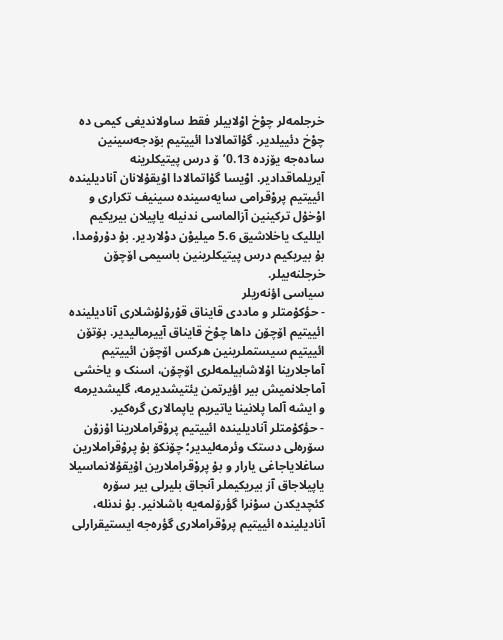خرجلمه‌لر چوْخ اوْلابیلر فقط ساولاندیغی کیمی ده چوْخ دئییلدیر. گۇاتمالادا ائییتیم بۆدجه‌سینین ساده‌جه یۆزده 0.13’ۆ درس پیتیکلرینه آیریلماقدادیر. اوْیسا گۇاتمالادا اۇیقۇلانان آنادیلینده ائییتیم پروْقرامی سایه‌سینده سینیف تکراری و اوْخۇل ترکینین آزالماسی ندنیله یاپیلان بیریکیم ایللیک یاخلاشیق 5.6 میلیوْن دوْلاردیر. بۇ دۇرۇمدا، بۇ بیریکیم درس پیتیکلرینین باسیمی اۆچۆن خرجلنه‌بیلر.
سیاسی اؤنه‌ریلر
- حؤکۇمتلر و ماددی قایناق قۇرۇلۇشلاری آنادیلینده ائییتیم اۆچۆن داها چوْخ قایناق آییرمالیدیر. بۆتۆن ائییتیم سیستملرینین هرکس اۆچۆن ائییتیم آماجلارینا اۇلاشابیلمه‌لری اۆچۆن، اسنک و یاخشی آماجلانمیش بیر اؤیرتمن یئتیشدیرمه، گلیشدیرمه و ایشه آلما پلانینا یاتیریم یاپمالاری گره‌کیر.
- حؤکۇمتلر آنادیلینده ائییتیم پروْقراملارینا اۇزۇن سۆره‌لی دستک وئرمه‌لیدیر؛ چۆنکۆ بۇ پروْقراملارین ساغلایاجاغی یارار و بۇ پروْقراملارین اۇیقۇلانماسیلا یاپیلاجاق آز بیریکیملر آنجاق بلیرلی بیر سۆره کئچدیکدن سوْنرا گؤرۆلمه‌یه باشلانیر. بۇ ندنله، آنادیلینده ائییتیم پروْقراملاری گؤره‌جه ایستیقرارلی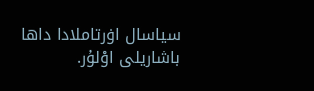سیاسال اۏرتاملادا داها باشاریلی اوْلۇر.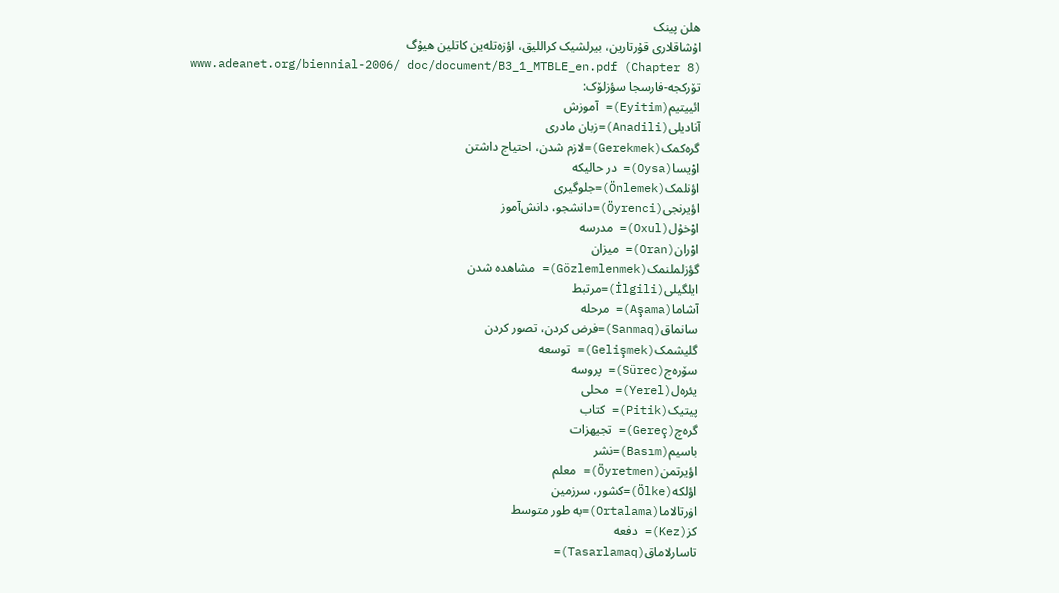هلن پینک
اۇشاقلاری قۇرتارین، بیرلشیک کراللیق، اؤزه‌تله‌ین کاتلین هیۇگ
www.adeanet.org/biennial-2006/ doc/document/B3_1_MTBLE_en.pdf (Chapter 8)
تۆرکجه-فارسجا سؤزلۆک:
ائییتیم(Eyitim)= آموزش
آنادیلی(Anadili)=زبان مادری
گره‌کمک(Gerekmek)=لازم شدن، احتیاج داشتن
اوْیسا(Oysa)= در حالیکه
اؤنلمک(Önlemek)=جلوگیری
اؤیرنجی(Öyrenci)=دانشجو، دانش‌آموز
اوْخۇل(Oxul)= مدرسه
اوْران(Oran)= میزان
گؤزلملنمک(Gözlemlenmek)= مشاهده شدن
ایلگیلی(İlgili)=مرتبط
آشاما(Aşama)= مرحله
سانماق(Sanmaq)=فرض کردن، تصور کردن
گلیشمک(Gelişmek)= توسعه
سۆره‌ج(Sürec)= پروسه
یئره‌ل(Yerel)= محلی
پیتیک(Pitik)= کتاب
گره‌چ(Gereç)= تجیهزات
باسیم(Basım)=نشر
اؤیرتمن(Öyretmen)= معلم
اؤلکه(Ölke)=کشور، سرزمین
اۏرتالاما(Ortalama)=به طور متوسط
کز(Kez)= دفعه
تاسارلاماق(Tasarlamaq)=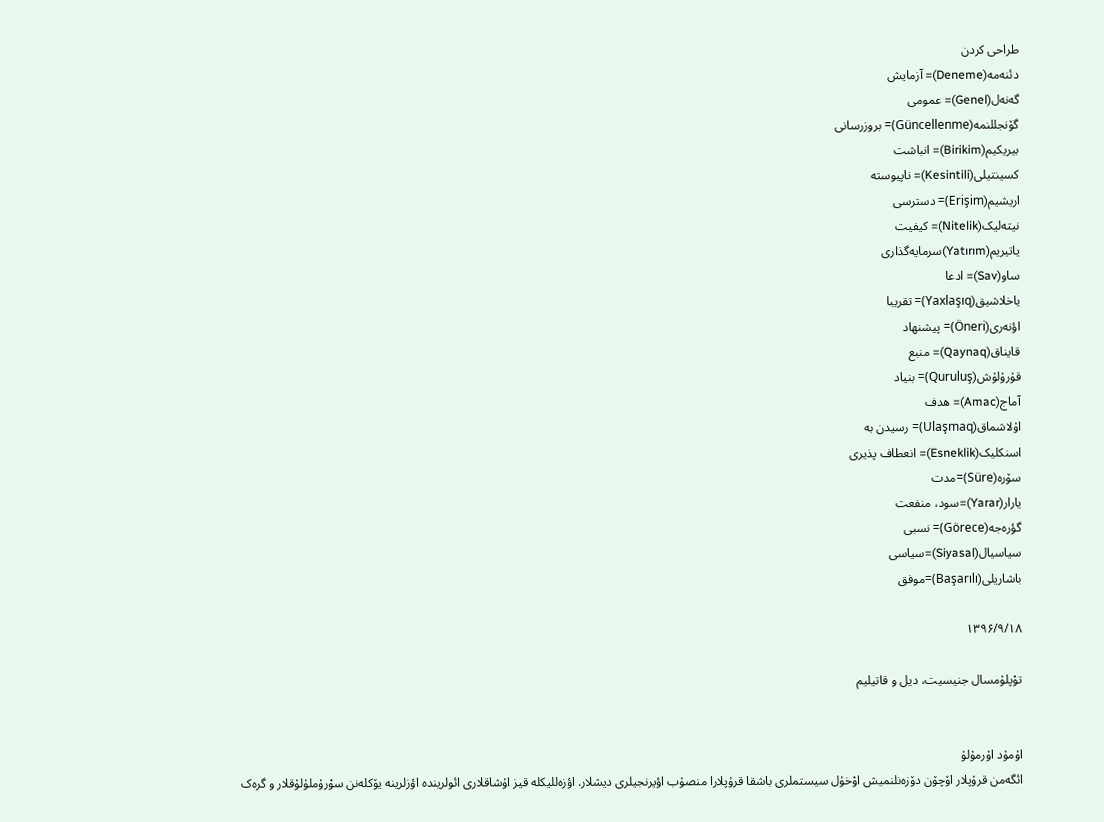طراحی کردن
دئنه‌مه(Deneme)= آزمایش
گه‌نه‌ل(Genel)= عمومی
گۆنجللنمه(Güncellenme)= بروزرسانی
بیریکیم(Birikim)= انباشت
کسینتیلی(Kesintili)= ناپیوسته
اریشیم(Erişim)= دسترسی
نیته‌لیک(Nitelik)= کیفیت
یاتیریم(Yatırım)سرمایه‌گذاری
ساو(Sav)= ادعا
یاخلاشیق(Yaxlaşıq)= تقریبا
اؤنه‌ری(Öneri)= پیشنهاد
قایناق(Qaynaq)= منبع
قۇرۇلۇش(Quruluş)= بنیاد
آماج(Amac)= هدف
اۇلاشماق(Ulaşmaq)= رسیدن به
اسنکلیک(Esneklik)= انعطاف پذیری
سۆره(Süre)=مدت
یارار(Yarar)=سود، منفعت
گؤره‌جه(Görece)= نسبی
سیاسیال(Siyasal)=سیاسی
باشاریلی(Başarılı)=موفق

۱۳۹۶/۹/۱۸

توْپلۇمسال جنیسیت، دیل و قاتیلیم


اۇمۇد اۇرمۇلۇ
ائگه‌من قرۇپلار اۆچۆن دۆزه‌نلنمیش اوْخۇل سیستملری باشقا قرۇپلارا منصۇب اؤیرنجیلری دیشلار. اؤزه‌للیکله قیز اۇشاقلاری ائولرینده اؤزلرینه یۆکله‌نن سوْرۇملۇلۇقلار و گره‌ک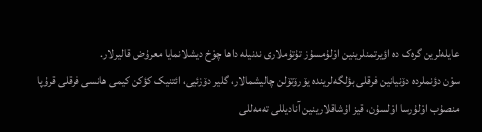عایله‌لرین گره‌ک ده اؤیرتمنلرینین اوْلۇمسۇز تۇتۇملاری ندنیله داها چوْخ دیشلانمایا معرۇض قالیرلار.
سوْن دؤنملرده دۆنیانین فرقلی بؤلگه‌لرینده یۆرۆتۆلن چالیشمالار، گلیر دۆزئیی، ائتنیک کؤکن کیمی هانسی فرقلی قرۇپا منصۇب اوْلۇرسا اوْلسۇن، قیز اۇشاقلارینین آنادیللی ته‌مه‌للی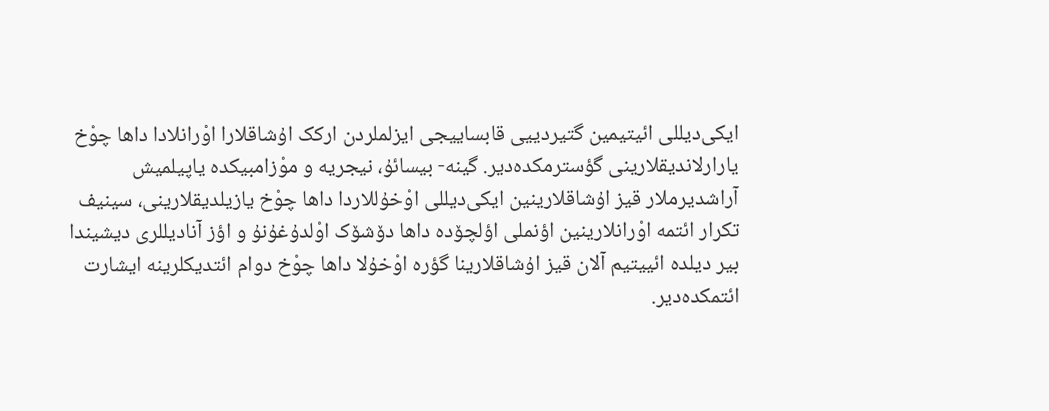ایکی‌دیللی ائیتیمین گتیردییی قابساییجی ایزلملردن ارکک اۇشاقلارا اوْرانلادا داها چوْخ یارارلاندیقلارینی گؤسترمکده‌دیر. گینه- بیسائۇ، نیجریه و موْزامبیکده یاپیلمیش آراشدیرملار قیز اۇشاقلارینین ایکی‌دیللی اوْخۇللاردا داها چوْخ یازیلدیقلارینی، سینیف تکرار ائتمه اوْرانلارینین اؤنملی اؤلچۆده داها دۆشۆک اوْلدۇغۇنۇ و اؤز آنادیللری دیشیندا بیر دیلده ائییتیم آلان قیز اۇشاقلارینا گؤره اوْخۇلا داها چوْخ دوام ائتدیکلرینه ایشارت ائتمکده‌‌دیر.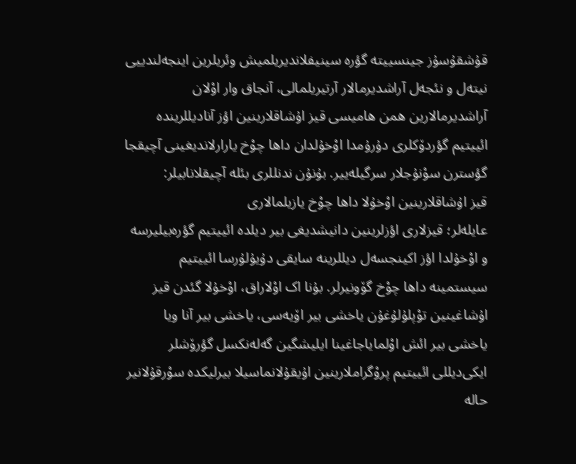قۇشقۇسۇز جینسییته گؤره سینیفلاندیریلمیش وئریلرین اینجه‌لندییی نیته‌ل و نئجه‌ل آراشدیرمالار آرتیریلمالی، آنجاق وار اوْلان آراشدیرمالارین همن هامیسی قیز اۇشاقلارینین اؤز آنادیللرینده ائییتیم گؤردۆکلری دۇرۇمدا اوْخۇلدان داها چوْخ یارارلاندیغینی آچیقجا گؤسترن سوْنۇجلار سرگیله‌ییر. بۇنۇن ندنللری بئله آچیقلانابیلر:
قیز اۇشاقلارینین اوْخۇلا داها چوْخ یازیلمالاری
عایله‌لر؛ قیزلاری اؤزلرینین دانیشدیغی بیر دیلده ائییتیم گؤره‌بیلیرسه و اوْخۇلدا اؤز اکینجسه‌ل دیللرینه سایقی دۇیۇلۇرسا ائییتیم سیستمینه داها چوْخ گۆونیرلر. بۇنا اک اوْلاراق، اوْخۇلا گئدن قیز اۇشاغینین توْپلۇلۇغۇن یاخشی بیر اۆیه‌سی، یاخشی بیر آنا ویا یاخشی بیر ائش اوْلمایاجاغینا ایلیشگین گه‌له‌نکسل گؤرۆشلر ایکی‌دیللی ائییتیم پروْگراملارینین اۇیقۇلانماسیلا بیرلیکده سوْرقۇلانیر حاله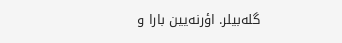گله‌بیلر. اؤرنه‌یین بارا و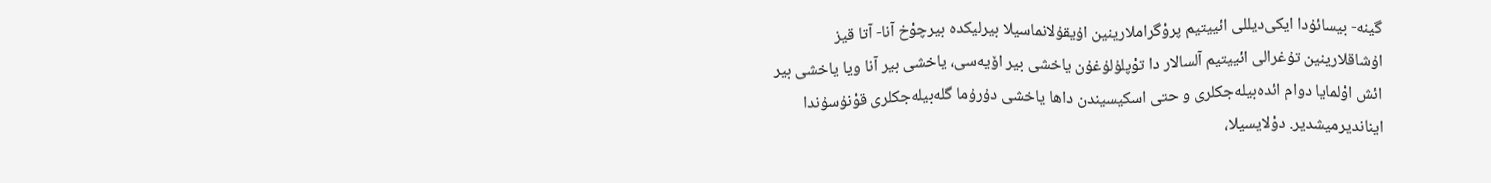گینه- بیسائۇدا ایکی‌دیللی ائییتیم پروْگراملارینین اۇیقۇلانماسیلا بیرلیکده بیرچوْخ آنا- آتا قیز اۇشاقلارینین تۇغرالی ائییتیم آلسالار دا توْپلۇلۇغۇن یاخشی بیر اۆیه‌سی، یاخشی بیر آنا ویا یاخشی بیر ائش اوْلمایا دوام ائده‌بیله‌جکلری و حتی اسکیسیندن داها یاخشی دۇرۇما گله‌بیله‌جکلری قوْنۇسۇندا ایناندیرمیشدیر. دوْلایسیلا،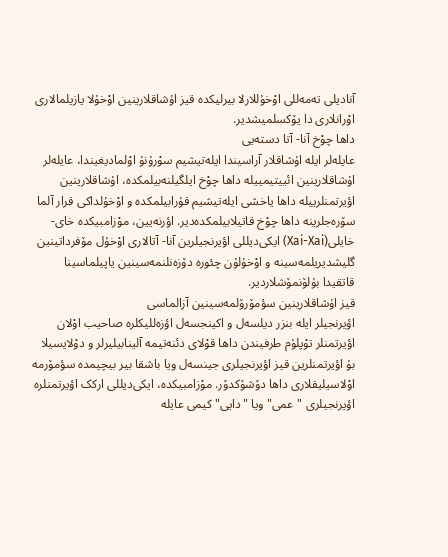آنادیلی ته‌مه‌للی اوْخۇللارلا بیرلیکده قیز اۇشاقلارینین اوْخۇلا یازیلمالاری اوْرانلاری دا یۆکسلمیشدیر.
داها چوْخ آنا- آتا دسته‌یی
عایله‌لر ایله اۇشاقلار آراسیندا ایله‌تیشیم سوْرۇنۇ اوْلمادیغیندا، عایله‌لر اۇشاقلارینین ائییتیمییله داها چوْخ ایلگیلنه‌بیلمکده، اۇشاقلارینین اؤیرتمنلرییله داها یاخشی ایله‌تیشیم قۇرابیلمکده و اوْخۇلداکی قرار آلما سۆره‌جلرینه داها چوْخ قاتیلابیلمکده‌دیر. اؤرنه‌یین، موْزامبیکده خای-خایلی(Xai-Xai) ایکی‌دیللی اؤیرنجیلرین آنا- آتالاری اوْخۇل مۆفرداتینین گلیشدیریلمه‌سینه و اوْخۇلۇن چئوره دۆزه‌نلنمه‌سینین یاپیلماسینا قاتقیدا بۇلۆنمۆشلاردیر.
قیز اۇشاقلارینین سؤمۆرۆلمه‌سینین آزالماسی
اؤیرنجیلر ایله بنزر دیلسه‌ل و اکینجسه‌ل اؤزه‌للیکلره صاحیب اوْلان اؤیرتمنلر توْپلۇم طرفیندن داها قوْلای دئنه‌تیمه آلینابیلیرلر و دوْلایسیلا بۇ اؤیرتمنلرین قیز اؤیرنجیلری جینسه‌ل ویا باشقا بیر بیچیمده سؤمۆرمه اوْلاسیلیقلاری داها دۆشۆکدۆر. موْزامبیکده، ایکی‌دیللی ارکک اؤیرتمنلره اؤیرنجیلری "عمی" ویا "دایی" کیمی عایله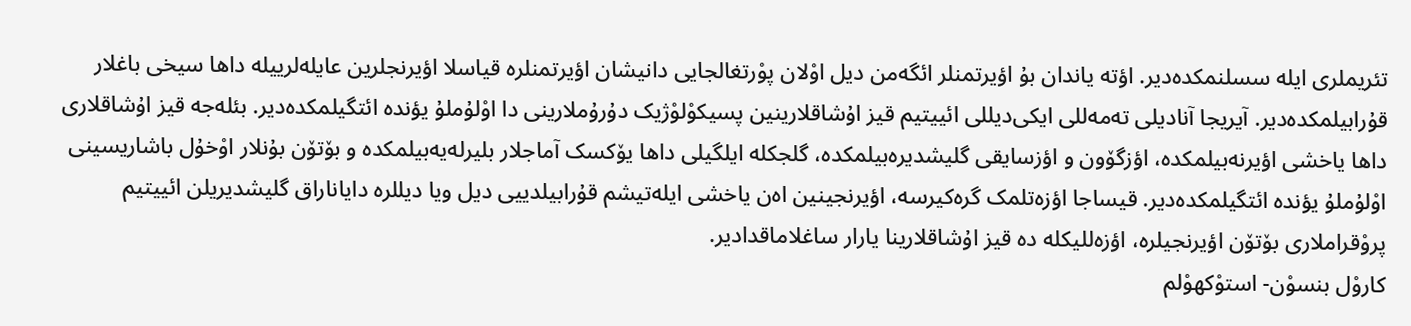تئریملری ایله سسلنمکده‌دیر. اؤته یاندان بۇ اؤیرتمنلر ائگه‌من دیل اوْلان پوْرتغالجایی دانیشان اؤیرتمنلره قیاسلا اؤیرنجلرین عایله‌لرییله داها سیخی باغلار قۇرابیلمکده‌دیر. آیریجا آنادیلی ته‌مه‌للی ایکی‌دیللی ائییتیم قیز اۇشاقلارینین پسیکوْلوْژیک دۇرۇملارینی دا اوْلۇملۇ یؤنده ائتگیلمکده‌دیر. بئله‌جه قیز اۇشاقلاری داها یاخشی اؤیرنه‌بیلمکده، اؤزگۆون و اؤزسایقی گلیشدیره‌بیلمکده، گلجکله ایلگیلی داها یۆکسک آماجلار بلیرله‌یه‌بیلمکده و بۆتۆن بۇنلار اوْخۇل باشاریسینی اوْلۇملۇ یؤنده ائتگیلمکده‌دیر. قیساجا اؤزه‌تلمک گره‌کیرسه، اؤیرنجینین اه‌ن یاخشی ایله‌تیشم قۇرابیلدییی دیل ویا دیللره دایاناراق گلیشدیریلن ائییتیم پروْقراملاری بۆتۆن اؤیرنجیلره، اؤزه‌للیکله ده قیز اۇشاقلارینا یارار ساغلاماقدادیر.
کاروْل بنسوْن- استوْکهوْلم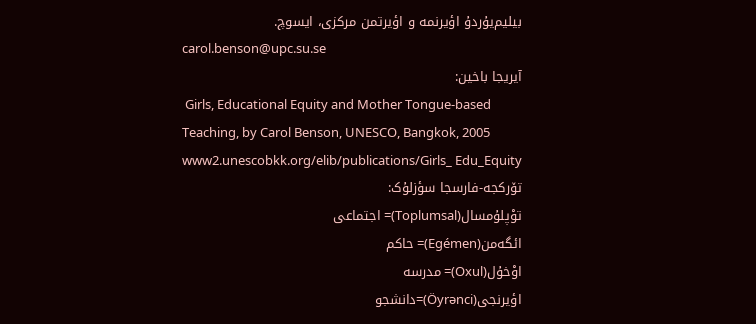بیلیم‌یۇردۇ اؤیرنمه و اؤیرتمن مرکزی، ایسوچ.
carol.benson@upc.su.se
آیریجا باخین:
 Girls, Educational Equity and Mother Tongue-based Teaching, by Carol Benson, UNESCO, Bangkok, 2005 www2.unescobkk.org/elib/publications/Girls_ Edu_Equity
تۆرکجه-فارسجا سؤزلۇک:
توْپلۇمسال(Toplumsal)= اجتماعی
ائگه‌من(Egémen)= حاکم‌
اوْخۇل(Oxul)= مدرسه
اؤیرنجی(Öyrənci)=دانشجو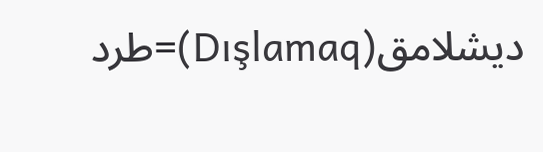دیشلامق(Dışlamaq)=طرد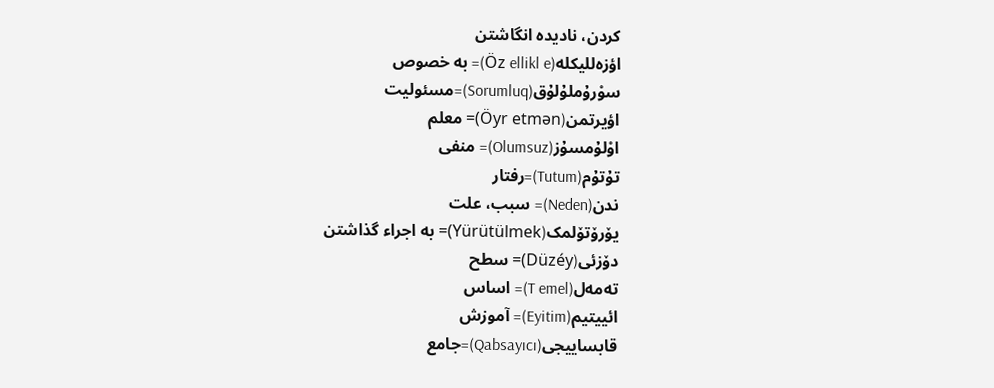کردن، نادیده انگاشتن
اؤزه‌للیکله(Öz ellikl e)= به خصوص
سوْرۇملۇلۇق(Sorumluq)=مسئولیت
اؤیرتمن(Öyr etmən)= معلم
اوْلۇمسۇز(Olumsuz)= منفی
تۇتۇم(Tutum)=رفتار
ندن(Neden)= سبب، علت
یۆرۆتۆلمک(Yürütülmek)= به اجراء گذاشتن
دۆزئی(Düzéy)= سطح
ته‌مه‌ل(T emel)= اساس
ائییتیم(Eyitim)= آموزش
قابساییجی(Qabsayıcı)=جامع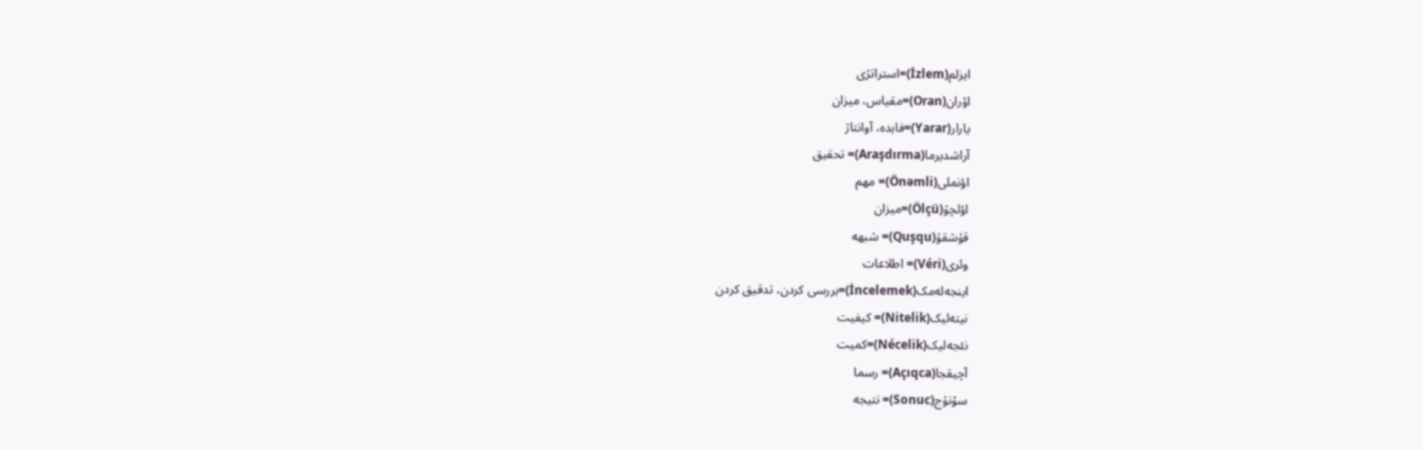ایزلم(İzlem)=استراتژی
اوْران(Oran)=مقیاس، میزان
یارار(Yarar)=فایده، آوانتاژ
آراشدیرما(Araşdırma)= تحقیق
اؤنملی(Önəmli)= مهم
اؤلچۆ(Ölçü)=میزان
قۇشقۇ(Quşqu)= شبهه
وئری(Véri)= اطلاعات
اینجه‌له‌مک(İncelemek)=بررسی کردن، تدقیق کردن
نیته‌لیک(Nitelik)= کیفیت
نئجه‌لیک(Nécelik)=کمیت
آچیقجا(Açıqca)= رسما
سوْنۇج(Sonuc)= نتیجه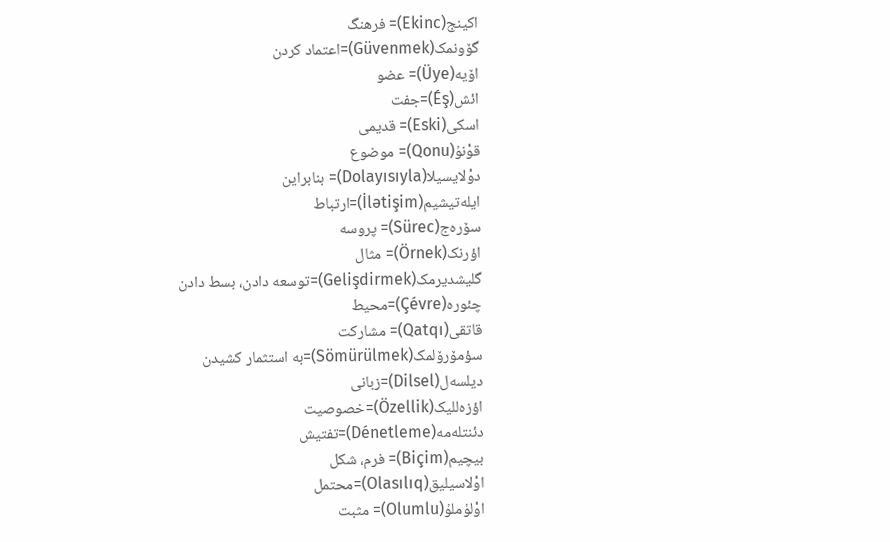اکینج(Ekinc)= فرهنگ
گۆونمک(Güvenmek)=اعتماد کردن
اۆیه(Üye)= عضو
ائش(Éş)=جفت
اسکی(Eski)= قدیمی
قوْنۇ(Qonu)= موضوع
دوْلایسیلا(Dolayısıyla)= بنابراین
ایله‌تیشیم(İlətişim)=ارتباط
سۆره‌ج(Sürec)= پروسه
اؤرنک(Örnek)= مثال
گلیشدیرمک(Gelişdirmek)=توسعه دادن، بسط دادن
چئوره(Çévre)=محیط
قاتقی(Qatqı)= مشارکت
سؤمۆرۆلمک(Sömürülmek)=به استثمار کشیدن
دیلسه‌ل(Dilsel)=زبانی
اؤزه‌للیک(Özellik)=خصوصیت
دئنتله‌مه(Dénetleme)=تفتیش
بیچیم(Biçim)= فرم، شکل
اوْلاسیلیق(Olasılıq)=محتمل
اوْلۇملۇ(Olumlu)= مثبت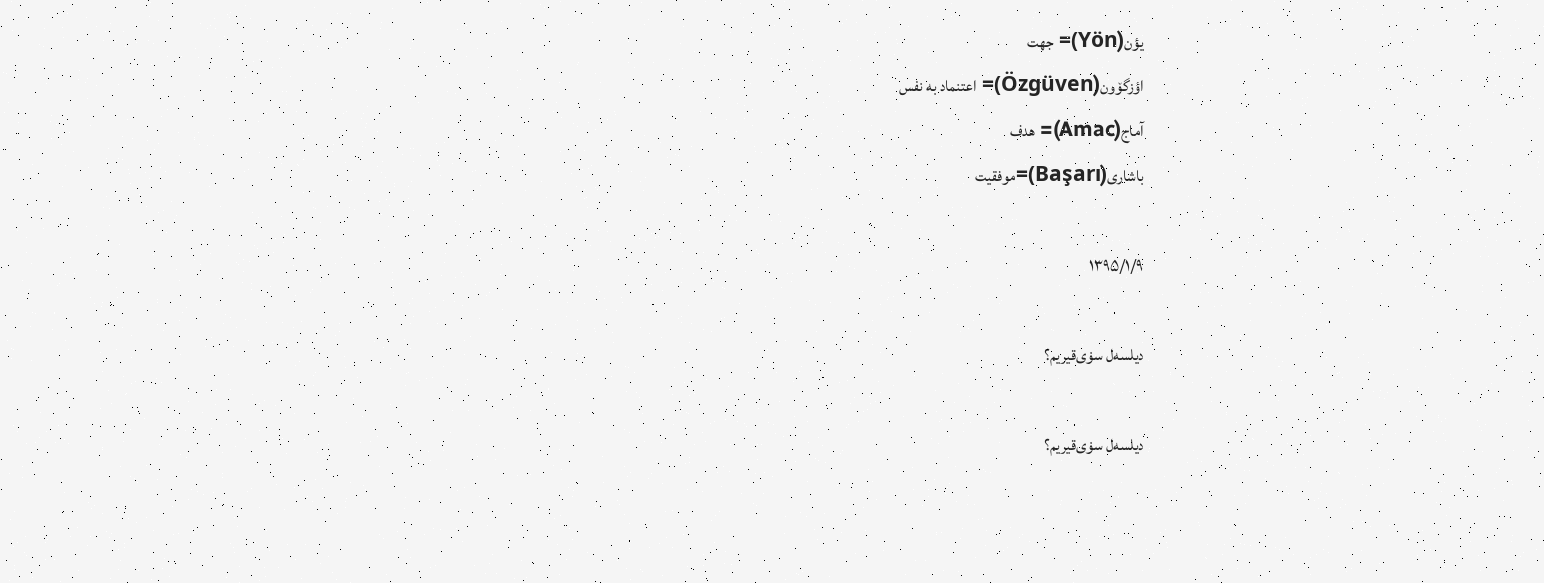یؤن(Yön)= جهت
اؤزگۆون(Özgüven)= اعتنماد به نفس
آماج(Amac)= هدف
باشاری(Başarı)=موفقیت

۱۳۹۵/۱/۹

دیلسه‌ل سۏی‌قیریم؟

دیلسه‌ل سۏی‌قیریم؟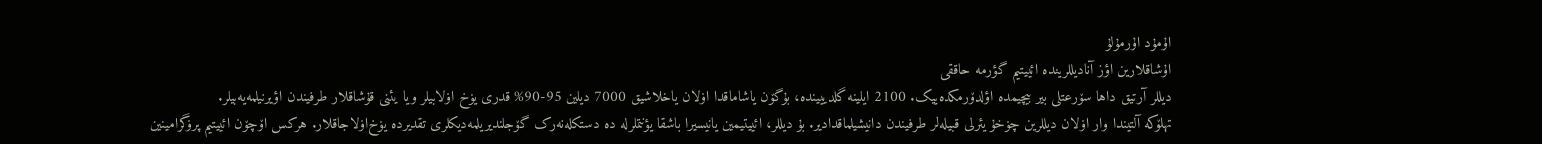اۇمۇد اۇرمۇلۇ
اۇشاقلارین اؤز آنادیللرینده ائییتیم گؤرمه حاققی
دیللر آرتیق داها سۆرعتلی بیر بیچیمده اؤلدۆرمکده‌ییک. 2100 ایلینه گلدییینده، بۇگۆن یاشاماقدا اۏلان یاخلاشیق 7000 دیلین 95-90% قدری یۏخ اۏلابیلر ویا یئنی قۇشاقلار طرفیندن اؤیرنیلمه‌یه‌بیلر.
تهلۆکه آلتیندا وار اۏلان دیللرین چۏخۇ یئرلی قبیله‌لر طرفیندن دانیشیلماقدادیر. بۇ دیللر، ائییتیمین یانیسیرا باشقا یؤنتملرله ده دستکله‌نه‌رک گۆجلندیریلمه‌دیکلری تقدیرده یۏخ‌اۏلاجاقلار. هرکس اۆچۆن ائییتیم پرۏگرامینین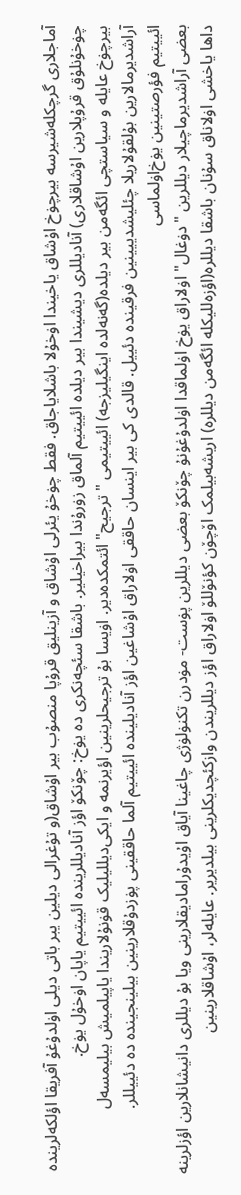آماجلاری گرچکله‌شیرسه بیرچۏخ اۇشاق یاخیندا اۏخۇلا باشلایاجاق. فقط چۏخۇ یئرلی اۇشاق و آزینلیق قرۇپا منصۇب بیر اۇشاق(و تۇغرالی دیلین یبر باتی دیلی اۏلدۇغۇ آفریقا اؤلکه‌لرینده چۏخۇنلۇق قرۇپلارین اۇشاقلاری) آنادیللری دیشیندا بیر دیلده ائییتیم آلماق زۏرۇندا بیراخیلیر. باشقا سئچه‌نکری ده یۏخ: چۆنکۆ اؤز آنادیللرینده ائییتیم یاپان اۏخۇل یۏخ.
بیرچۏخ عایله و سیاستچی ائگه‌من بیر دیلده(گه‌نه‌لده اینگیلیزجه) ائییتیمی "ترجیح" ائتمکده‌دیر. اۏیسا بۇ ترجیحلرینین اؤیرنمه و ایکی‌دیللیلیک قۏنۇلاریندا یاپیلمیش بیلیمسه‌ل آراشدیرمالارین بۇلقۇلاریلا چئلیشدییینین فرقینده دئییل. قالدی کی بیر اینسان حاققی اۏلاراق اۇشاغین اؤز آنادیلینده ائییتیم آلما حاققینی پۏزدۇقلارینین بیلینجینده ده دئییللر.
ائییتیم فؤرصتینین یۏخ‌اۏلماسی
بعضی آراشدیرماچیلار دیللرین "دۏغال" اۏلاراق یۏخ اۏلماقدا اۏلدۇغۇنۇ چۆنکۆ بعضی دیللرین پۏست- مۏدرن تکنۏلۏژی چاغینا آیاق اۇیدۇرامادیقلارینی ویا بۇ دیللری دانیشانلارین اؤزلرینه داها یاخشی اۏلاناق سۇنان باشقا دیللره(اؤزه‌للیکله ائگه‌من دیللره) اریشه‌بیلمک اۆچۆن کؤنۆللۆ اۏلاراق اؤز دیللریندن وازکئچدیکلرینی بیلدیریر. عایله‌لر، اۇشاقلارینین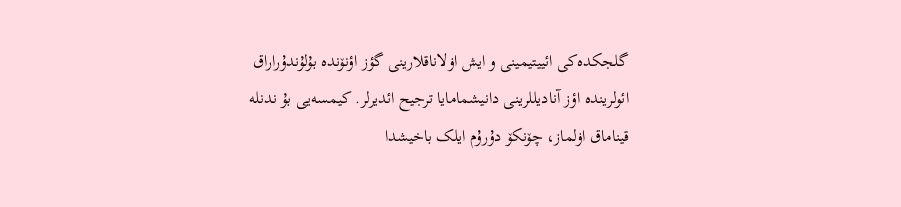گلجکده‌کی ائییتیمینی و ایش اۏلاناقلارینی گؤز اؤنۆنده بۇلۇندۇراراق ائولرینده اؤز آنادیللرینی دانیشمامایا ترجیح ائدیرلر. کیمسه‌یی بۇ ندنله قیناماق اۏلماز، چۆنکۆ دۇرۇم ایلک باخیشدا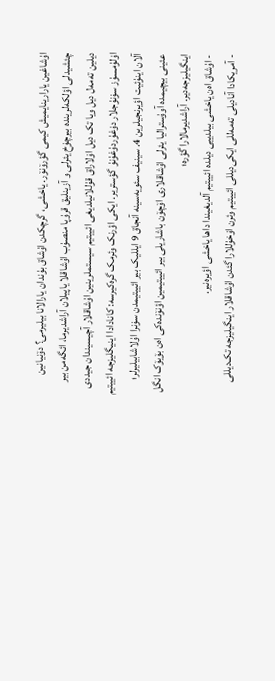اۇشاغین یارارینایمیش کیمی گؤرۆنۆر. یاخشی، گرچکدن اۇشاق بۇندان یارالانا بیلیرمی؟ ‌دۆنیانین چئشیدلی اؤلکه‌لرینده بیرچۏخ یئرلی و آزینلیق قرۇپا منصۇب اۇشاقلا یاپیلان آراشدیرما، ائگه‌من بیر دیلین ته‌مه‌ل دیل ویا تک دیل اۏلاراق قۇللانیلدیغی ائییتیم سیستملرینین اۇشاقلار آچیسیندان جیددی اۏلۇمسۇز سۏنۇجلار دۏغۇردۇغۇنۇ گؤستریر. ایکی اؤرنک وئرمک گره‌کیرسه: کانادادا اینیگلیزجه ائییتیم آلان اینۇئیت اؤیرنجیلرین 4. سینیف سئویه‌سینه آنجاق 9 ایللیک بیر ائییتیمدن سۏنرا اۇلاشابیلیرلر؛ عئینی بیچیمده آوۇسترالیا یئرلی اۇشاقلاری اۆچۆن باشاریلی بیر ائییتیمین اؤنۆنده‌کی اه‌ن بۆیۆک انگل اینگیلیزجه‌دیر. آراشدیرمالارا گؤره؛
- اۇشاق اه‌ن یاخشی بیلدییی دیلده ائییتیم آلدیغیندا داها یاخشی اؤیره‌نیر.
- آمریکادا آنادیلی ته‌مه‌للی ایکی‌دیللی ائییتیم وئرن اۏ‌خۇللارا گئدن اۇشاقلار اینگیلیزجه تک‌دیللی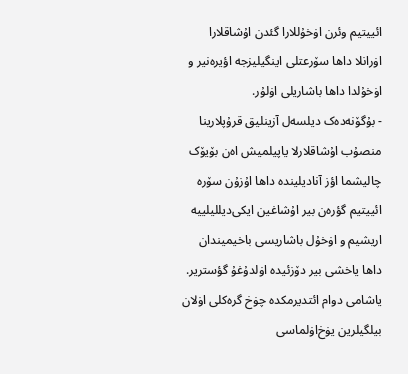ائییتیم وئرن اۏخۇللارا گئدن اۇشاقلارا اۏرانلا داها سۆرعتلی اینگیلیزجه اؤیره‌نیر و اۏخۇلدا داها باشاریلی اۏلۇر.
- بۇگۆنه‌ده‌ک دیلسه‌ل آزینلیق قرۇپلارینا منصۇب اۇشاقلارلا یاپیلمیش اه‌ن بۆیۆک چالیشما اؤز آنادیلینده داها اۇزۇن سۆره ائییتیم گؤره‌ن بیر اۇشاغین ایکی‌دیللیلییه اریشیم و اۏخۇل باشاریسی باخیمیندان داها یاخشی بیر دۆزئیده اۏلدۇغۇ گؤستریر.
یاشامی دوام ائتدیرمکده چۏخ گره‌کلی اۏلان بیلگیلرین یۏخ‌اۏلماسی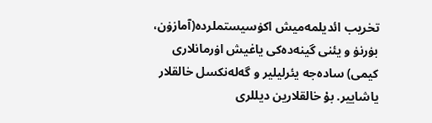تخریب ائدیلمه‌میش اکۏسیستملرده(آمازۏن، بۏرنۏ و یئنی گینه‌ده‌کی یاغیش اۏرمانلاری کیمی‌) ساده‌جه یئرلیلیر و گه‌له‌نکسل خالقلار یاشاییر. بۇ خالقلارین دیللری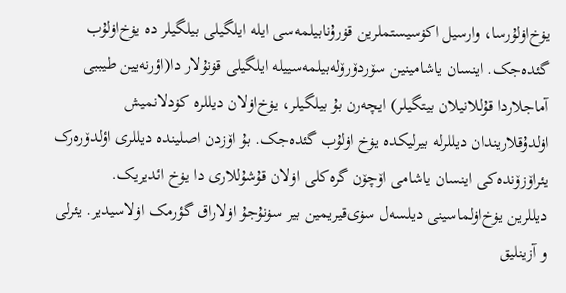یۏخ‌اۏلۇرسا، وارسیل اکۏسیستملرین قۏرۇنابیلمه‌سی ایله ایلگیلی بیلگیلر ده یۏخ‌اۏلۇب گئده‌جک. اینسان یاشامینین سۆردۆرۆله‌بیلمه‌سییله ایلگیلی قۏنۇلار دا(اؤرنه‌یین طیببی آماجلاردا قۇللانیلان بیتگیلر) ایچه‌رن بۇ بیلگیلر، یۏخ‌اۏلان دیللره کۏدلانمیش اۏلدۇقلاریندان دیللرله بیرلیکده یۏخ اۏلۇب گئده‌جک. بۇ اۆزدن اصلینده دیللری اؤلدۆره‌رک یئراۆزۆنده‌کی اینسان یاشامی اۆچۆن گره‌کلی اۏلان قۇشۇللاری دا یۏخ ائدیریک.
دیللرین یۏخ‌اۏلماسینی دیلسه‌ل سۏی‌قیریمین بیر سۏنۇجۇ اۏلاراق گؤرمک اۏلاسیدیر. یئرلی و آزینلیق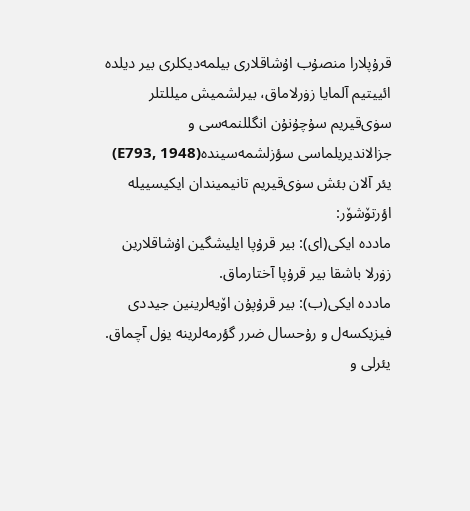قرۇپلارا منصۇب اۇشاقلاری بیلمه‌دیکلری بیر دیلده ائییتیم آلمایا زۏرلاماق، بیرلشمیش میللتلر سۏی‌قیریم سۇچۇنۇن انگللنمه‌سی و جزالاندیریلماسی سؤزلشمه‌سینده(E793, 1948) یئر آلان بئش سۏی‌قیریم تانیمیندان ایکیسییله اؤرتۆشۆر:
مادده ایکی(ای): بیر قرۇپا ایلیشگین اۇشاقلارین زۏرلا باشقا بیر قرۇپا آختارماق.
مادده ایکی(ب): بیر قرۇپۇن اۆیه‌لرینین جیددی فیزیکسه‌ل و رۇحسال ضرر گؤرمه‌لرینه یۏل آچماق.
یئرلی و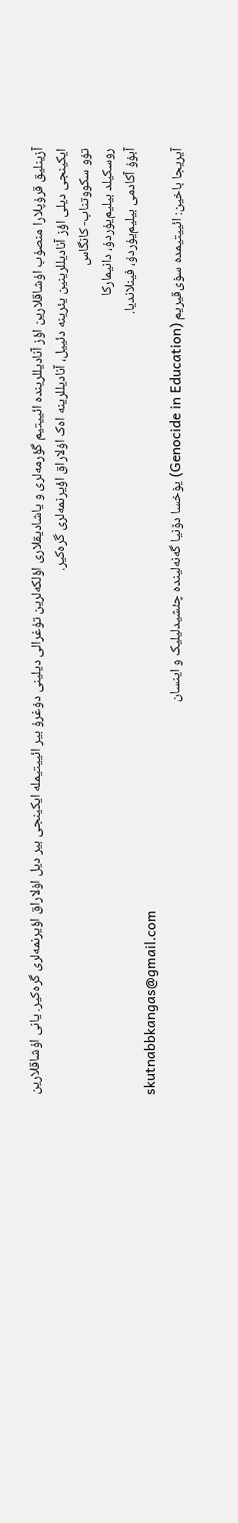آزینلیق قرۇپلارا منصۇب اۇشاقلارین اؤز آنادیللرینده ائییتیم گؤرمه‌لری و یاشادیقلاری اؤلکه‌لرین تۇغرالی دیلینی دۏغرۇ بیر ائییتیمله ایکینجی بیر دیل اۏلاراق اؤیرنمه‌لری گره‌کیر. یانی اۇشاقلارین ایکینجی دیلی اؤز آنادیللرینین یئرینه دئییل، آنادیللرینه اه‌ک اۏلاراق اؤیرنمه‌لری گره‌کیر.
تۏو سکووتناب- کانگاس
روسکیلد بیلیم‌یۇردۇ، دانیمارکا
آبۏۇ آکادمی بیلیم‌یۇردۇ، فینلاندیا.
skutnabbkangas@gmail.com
آیریجا باخین: ائییتیمده سۏی‌قیریم (Genocide in Education) یۏخسا دۆنیا گه‌نه‌لینده چئشیدلیلیک و اینسان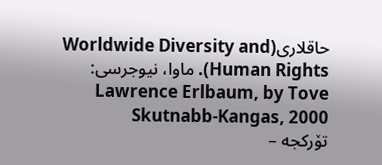حاقلاری(Worldwide Diversity and Human Rights). ماوا، نیوجرسی: Lawrence Erlbaum, by Tove Skutnabb-Kangas, 2000
تۆرکجه –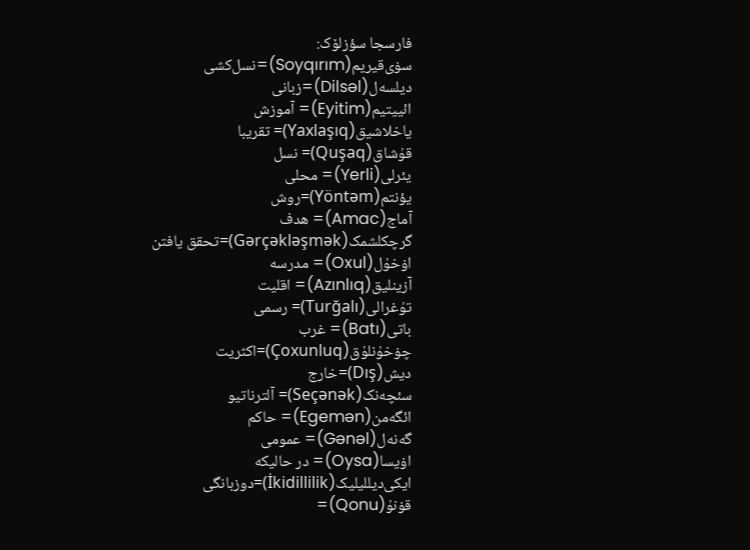فارسجا سؤزلۆک:
سۏی‌قیریم(Soyqırım)=نسل‌کشی
دیلسه‌ل(Dilsəl)=زبانی
ائییتیم(Eyitim)= آموزش
یاخلاشیق(Yaxlaşıq)= تقریبا
قۇشاق(Quşaq)= نسل
یئرلی(Yerli)= محلی
یؤنتم(Yöntəm)=روش
آماج(Amac)= هدف
گرچکلشمک(Gərçəkləşmək)=تحقق یافتن
اۏخۇل(Oxul)= مدرسه
آزینلیق(Azınlıq)= اقلیت
تۇغرالی(Turğalı)= رسمی
باتی(Batı)= غرب
چۏخۇنلۇق(Çoxunluq)=اکثریت
دیش(Dış)=خارج
سئچه‌نک(Seçənək)= آلترناتیو
ائگه‌من(Egemən)= حاکم‌
گه‌نه‌ل(Gənəl)= عمومی
اۏیسا(Oysa)= در حالیکه
ایکی‌دیللیلیک(İkidillilik)=دوزبانگی
قۏنۇ(Qonu)=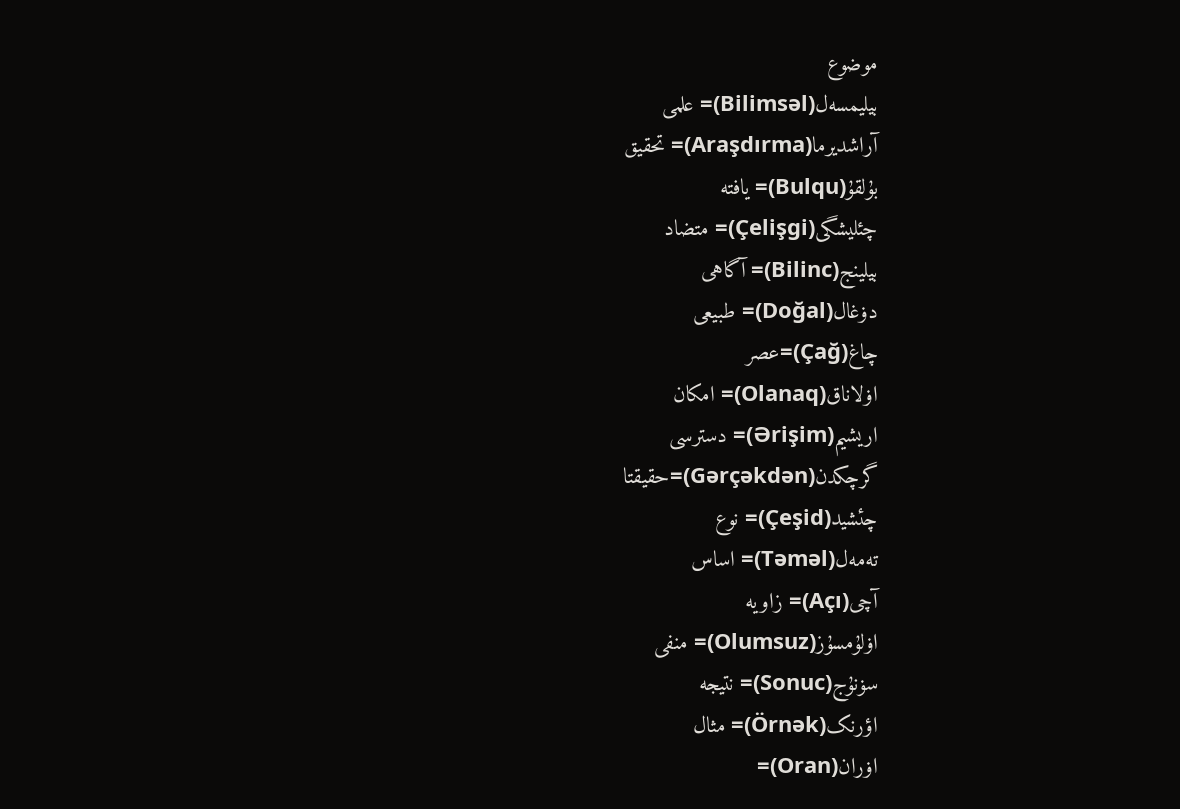موضوع
بیلیمسه‌ل(Bilimsəl)= علمی
آراشدیرما(Araşdırma)= تحقیق
بۇلقۇ(Bulqu)= یافته
چئلیشگی(Çelişgi)= متضاد
بیلینج(Bilinc)= آگاهی
دۏغال(Doğal)= طبیعی
چاغ(Çağ)=عصر
اۏلاناق(Olanaq)= امکان
اریشیم(Ərişim)= دسترسی
گرچکدن(Gərçəkdən)=حقیقتا
چئشید(Çeşid)= نوع
ته‌مه‌ل(Təməl)= اساس
آچی(Açı)= زاویه
اۏلۇمسۇز(Olumsuz)= منفی
سۏنۇج(Sonuc)= نتیجه
اؤرنک(Örnək)= مثال
اۏران(Oran)=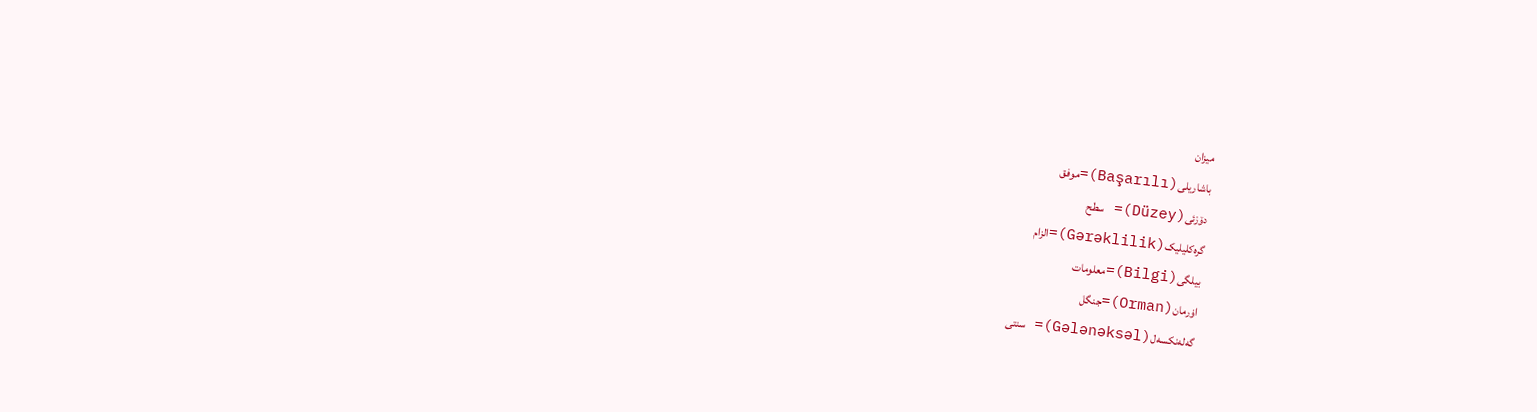میزان
باشاریلی(Başarılı)=موفق
دۆزئی(Düzey)= سطح
گره‌کلیلیک(Gərəklilik)=الزام
بیلگی(Bilgi)=معلومات
اۏرمان(Orman)=جنگل
گه‌له‌نکسه‌ل(Gələnəksəl)= سنتی‌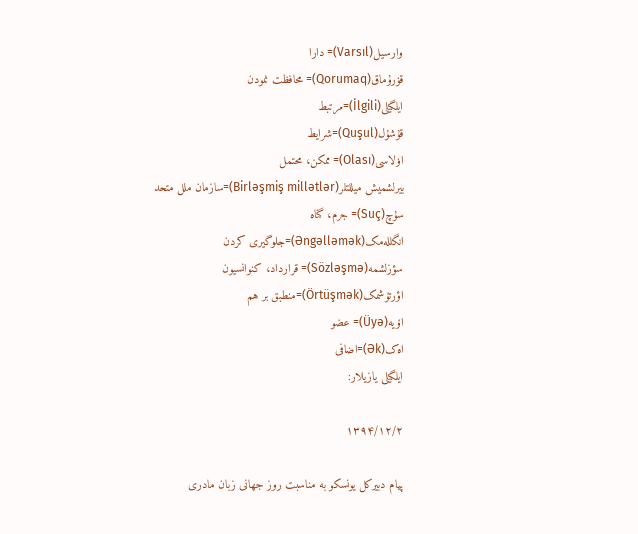وارسیل(Varsıl)= دارا
قۏرۇماق(Qorumaq)= محافظت نمودن
ایلگیلی(İlgili)=مرتبط
قۇشۇل(Quşul)=شرایط
اۏلاسی(Olası)= ممکن، محتمل
بیرلشمیش میللتلر(Birləşmiş millətlər)=سازمان ملل متحد
سۇچ(Suç)= جرم، گناه
انگلله‌مک(Əngəlləmək)=جلوگیری کردن
سؤزلشمه(Sözləşmə)= قرارداد، کنوانسیون
اؤرتۆشمک(Örtüşmək)=منطبق بر هم
اۆیه(Üyə)= عضو
اه‌ک(Ək)=اضافی
ایلگیلی یازیلار:

۱۳۹۴/۱۲/۲

پیام دبیرکل یونسکو به مناسبت روز جهانی زبان مادری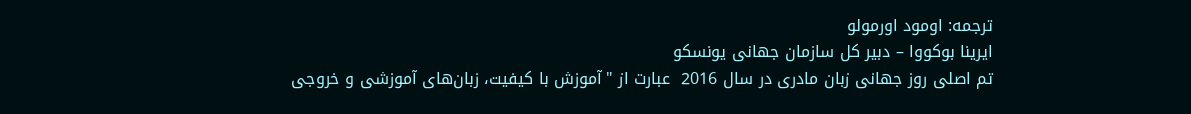ترجمه: اومود اورمولو
ایرینا بوکووا – دبیر کل سازمان جهانی یونسکو
تم اصلی روز جهانی زبان مادری در سال 2016  عبارت از "آموزش با کیفیت، زبان‌های آموزشی و خروجی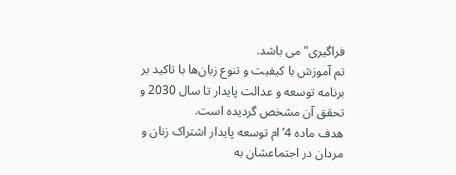فراگیری" می باشد.
تم آموزش با کیفیت و تنوع زبان‌ها با تاکید بر برنامه توسعه و عدالت پایدار تا سال 2030 و تحقق آن مشخص گردیده است.
هدف ماده 4’ام توسعه پایدار اشتراک زنان و مردان در اجتماعشان به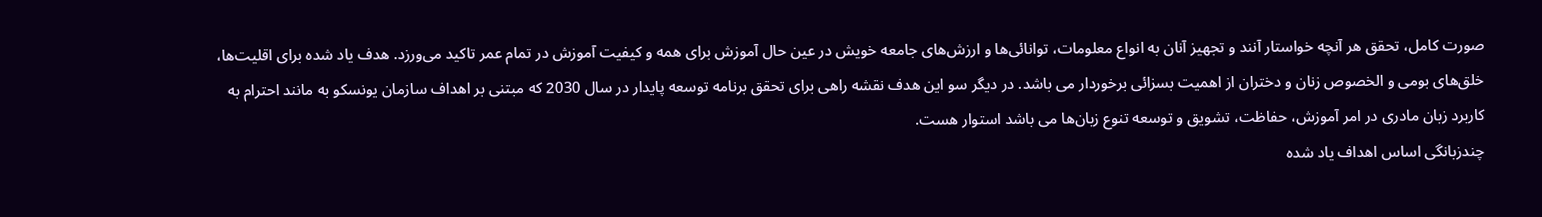صورت کامل، تحقق هر آنچه خواستار آنند و تجهیز آنان به انواع معلومات، توانائی‌ها و ارزش‌های جامعه خویش در عین حال آموزش برای همه و کیفیت آموزش در تمام عمر تاکید می‌ورزد. هدف یاد شده برای اقلیت‌ها، خلق‌های بومی و الخصوص زنان و دختران از اهمیت بسزائی برخوردار می باشد. در دیگر سو این هدف نقشه راهی برای تحقق برنامه توسعه پایدار در سال 2030 که مبتنی بر اهداف سازمان یونسکو به مانند احترام به کاربرد زبان مادری در امر آموزش، حفاظت، تشویق و توسعه تنوع زبان‌ها می باشد استوار هست.
چندزبانگی اساس اهداف یاد شده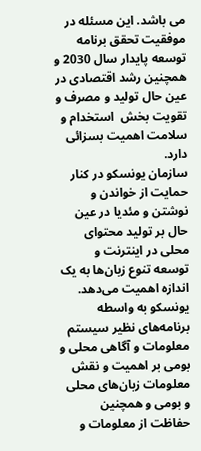می باشد. این مسئله در موفقیت تحقق برنامه توسعه پایدار سال 2030 و همچنین رشد اقتصادی در عین حال تولید و مصرف و تقویت بخش  استخدام و سلامت اهمیت بسزائی دارد.
سازمان یونسکو در کنار حمایت از خواندن و نوشتن و مئدیا در عین حال بر تولید محتوای محلی در اینترنت و توسعه تنوع زبان‌ها به یک اندازه اهمیت می‌دهد. یونسکو به واسطه برنامه‌های نظیر سیستم معلومات و آگاهی محلی و بومی بر اهمیت و نقش معلومات زبان‌های محلی و بومی و همچنین حفاظت از معلومات و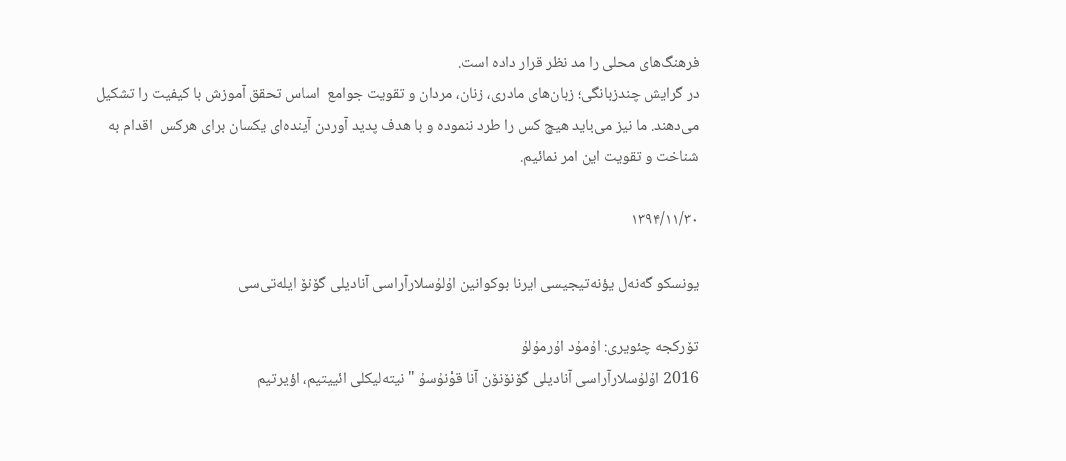فرهنگ‌های محلی را مد نظر قرار داده است.
در گرایش چندزبانگی؛ زبان‌های مادری، زنان، مردان و تقویت جوامع  اساس تحقق آموزش با کیفیت را تشکیل می‌دهند. ما نیز می‌باید هیچ کس را طرد ننموده و با هدف پدید آوردن آینده‌ای یکسان برای هرکس  اقدام به شناخت و تقویت این امر نمائیم.

۱۳۹۴/۱۱/۳۰

یونسکو گه‌نه‌ل یؤنه‌تیجیسی ایرنا بوکوانین اۇلۇسلارآراسی آنادیلی گۆنۆ ایله‌تی‌سی

تۆرکجه چئویری: اۇمۇد اۇرمۇلۇ
2016 اۇلۇسلارآراسی آنادیلی گۆنۆنۆن آنا قوْنۇسۇ "نیته‌لیکلی ائییتیم، اؤیرتیم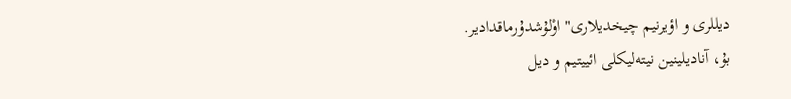دیللری و اؤیرنیم چیخدیلاری" اوْلۇشدۇرماقدادیر.
بۇ، آنادیلینین نیته‌لیکلی ائییتیم و دیل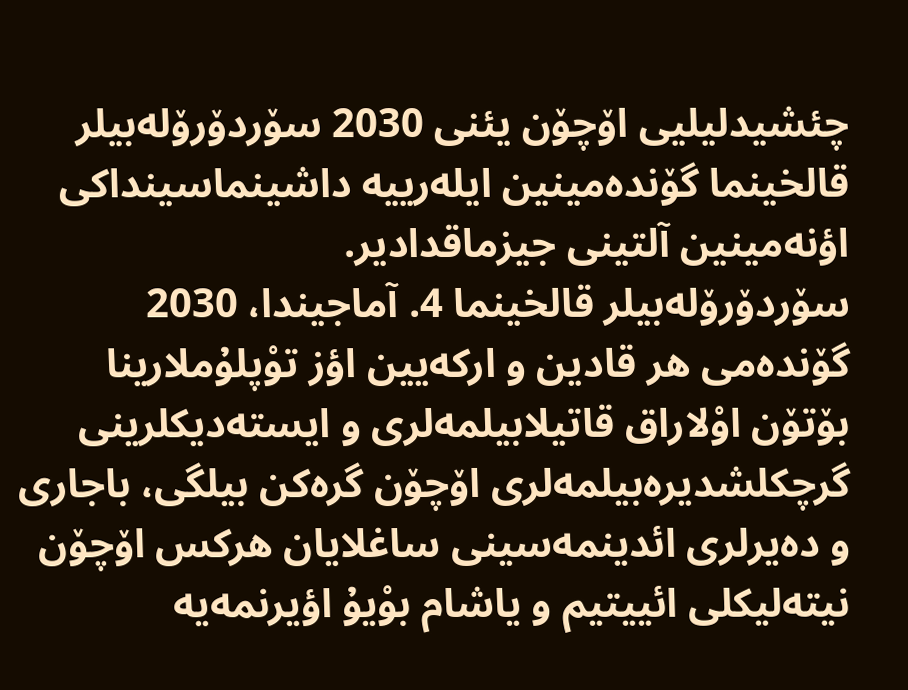چئشیدلیلیی اۆچۆن یئنی 2030 سۆردۆرۆله‌بیلر قالخینما گۆنده‌مینین ایله‌رییه داشینماسینداکی اؤنه‌مینین آلتینی جیزماقدادیر.
سۆردۆرۆله‌بیلر قالخینما 4. آماجیندا، 2030 گۆنده‌می هر قادین و ارکه‌یین اؤز توْپلۇملارینا بۆتۆن اوْلاراق قاتیلابیلمه‌لری و ایسته‌دیکلرینی گرچکلشدیره‌بیلمه‌لری اۆچۆن گره‌کن بیلگی، باجاری و ده‌یرلری ائدینمه‌سینی ساغلایان هرکس اۆچۆن نیته‌لیکلی ائییتیم و یاشام بوْیۇ اؤیرنمه‌یه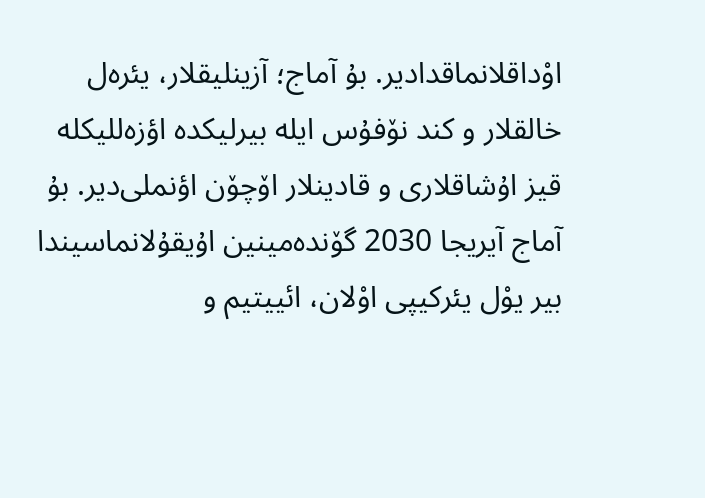اوْداقلانماقدادیر. بۇ آماج؛ آزینلیقلار، یئره‌ل خالقلار و کند نۆفۇس ایله بیرلیکده اؤزه‌للیکله قیز اۇشاقلاری و قادینلار اۆچۆن اؤنملی‌دیر. بۇ آماج آیریجا 2030 گۆنده‌مینین اۇیقۇلانماسیندا بیر یوْل یئرکیپی‌ اوْلان، ائییتیم و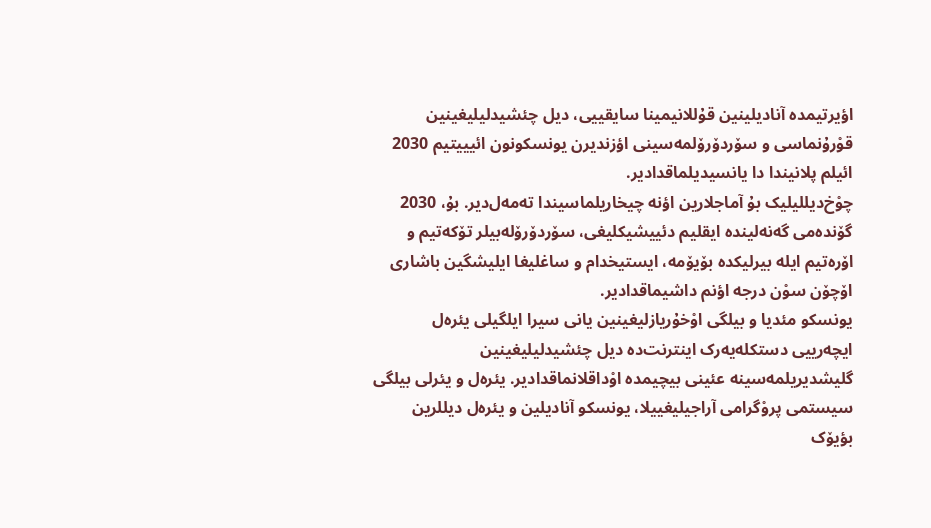اؤیرتیمده آنادیلینین قۇللانیمینا سایقییی، دیل چئشیدلیلیغینین قوْرۇنماسی و سۆردۆرۆلمه‌سینی اؤزندیرن یونسکونون ائیییتیم 2030 ائیلم پلانیندا دا یانسیدیلماقدادیر.
چوْخ‌دیللیلیک بۇ آماجلارین اؤنه چیخاریلماسیندا ته‌مه‌ل‌دیر. بۇ، 2030 گۆنده‌می گه‌نه‌لینده ایقلیم دئییشیکلیغی، سۆردۆرۆله‌بیلر تۆکه‌تیم و اۆره‌تیم ایله بیرلیکده بۆیۆمه، ایستیخدام و ساغلیغا ایلیشگین باشاری اۆچۆن سوْن درجه اؤنم داشیماقدادیر.
یونسکو مئدیا و بیلگی اوْخۇریازلیغینین یانی سیرا ایلگیلی یئره‌ل ایچه‌رییی دستکله‌یه‌رک اینترنت‌ده دیل چئشیدلیلیغینین گلیشدیریلمه‌سینه عئینی بیچیمده اوْداقلانماقدادیر. یئره‌ل و یئرلی بیلگی سیستمی پروْگرامی آراجیلیغییلا، یونسکو آنادیلین و یئره‌ل دیللرین بؤیۆک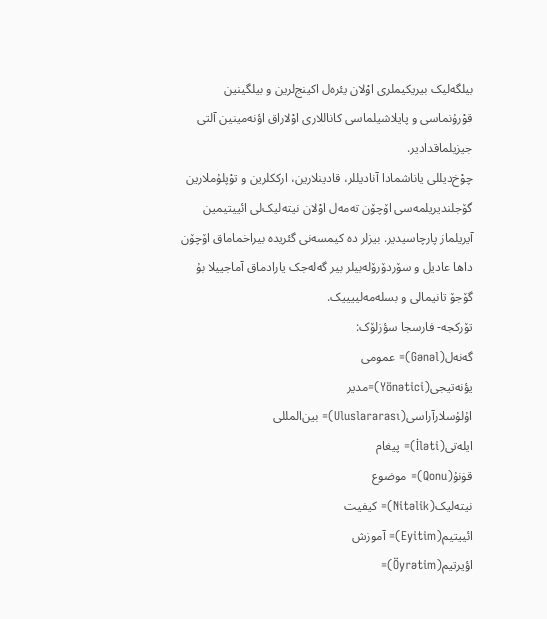بیلگه‌لیک بیریکیملری اوْلان یئره‌ل اکینج‌لرین و بیلگینین قوْرۇنماسی و پایلاشیلماسی کاناللاری اوْلاراق اؤنه‌مینین آلتی جیزیلماقدادیر.
چوْخ‌دیللی یاناشمادا آنادیللر، قادینلارین، ارککلرین و توْپلۇملارین گۆجلندیریلمه‌سی اۆچۆن ته‌مه‌ل اوْلان نیته‌لیک‌لی ائییتیمین آیریلماز پارچاسیدیر. بیزلر ده کیمسه‌نی گئریده بیراخماماق اۆچۆن داها عادیل و سۆردۆرۆله‌بیلر بیر گه‌له‌جک یارادماق آماجییلا بۇ گۆجۆ تانیمالی و بسله‌مه‌لییییک.
تۆرکجه- فارسجا سؤزلۆک:
گه‌نه‌ل(Gənəl)= عمومی
یؤنه‌تیجی(Yönətici)=مدیر
اۇلۇسلارآراسی(Uluslararası)= بین‌المللی
ایله‌تی(İləti)= پیغام
قۏنۇ(Qonu)= موضوع
نیته‌لیک(Nitəlik)= کیفیت
ائییتیم(Eyitim)= آموزش
اؤیرتیم(Öyrətim)=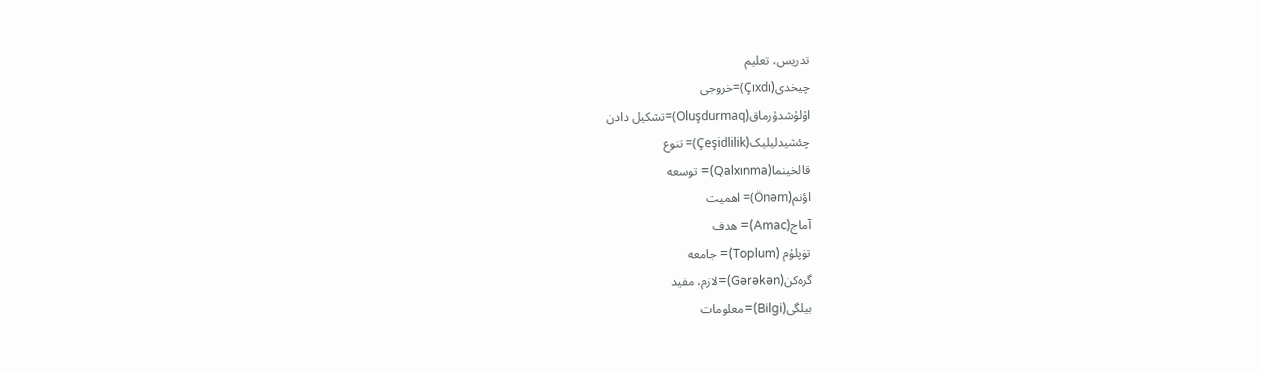تدریس، تعلیم
چیخدی(Çıxdı)=خروجی
اۇلۇشدۇرماق(Oluşdurmaq)=تشکیل دادن
چئشیدلیلیک(Çeşidlilik)= تنوع
قالخینما(Qalxınma)= توسعه
اؤنم(Önəm)= اهمیت
آماج(Amac)= هدف
تۏپلۇم (Toplum)= جامعه
گره‌کن(Gərəkən)=لازم، مفید
بیلگی(Bilgi)=معلومات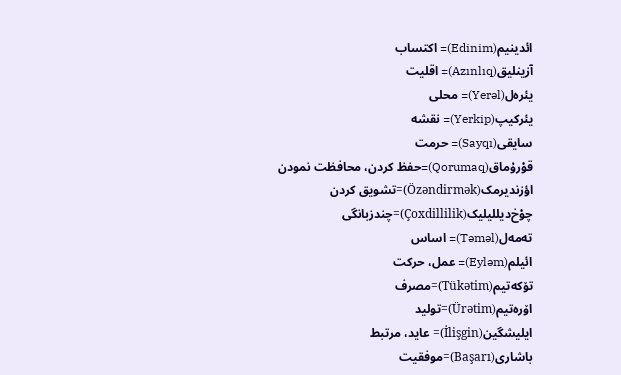ائدینیم(Edinim)= اکتساب
آزینلیق(Azınlıq)= اقلیت
یئره‌ل(Yerəl)= محلی
یئرکیپ(Yerkip)= نقشه
سایقی(Sayqı)= حرمت
قوْرۇماق(Qorumaq)=حفظ کردن، محافظت نمودن
اؤزندیرمک(Özəndirmək)=تشویق کردن
چوْخ‌دیللیلیک(Çoxdillilik)=چندزبانگی
ته‌مه‌ل(Təməl)= اساس
ائیلم(Eyləm)= عمل، حرکت
تۆکه‌تیم(Tükətim)=مصرف
اۆره‌تیم(Ürətim)=تولید
ایلیشگین(İlişgin)= عاید، مرتبط
باشاری(Başarı)=موفقیت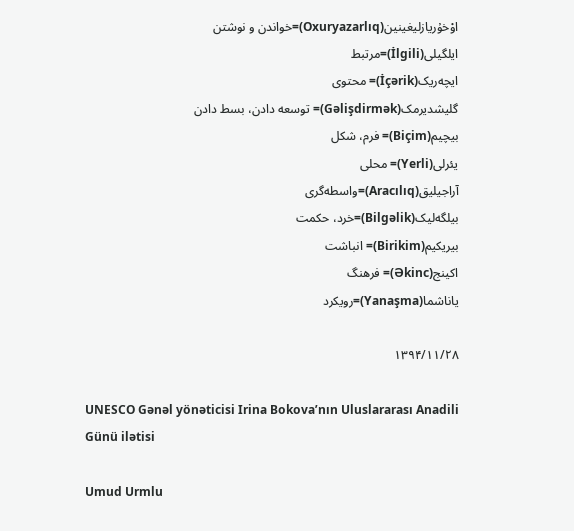اوْخۇریازلیغینین(Oxuryazarlıq)=خواندن و نوشتن
ایلگیلی(İlgili)=مرتبط
ایچه‌ریک(İçərik)= محتوی
گلیشدیرمک(Gəlişdirmək)= توسعه دادن، بسط دادن
بیچیم(Biçim)= فرم، شکل
یئرلی(Yerli)= محلی
آراجیلیق(Aracılıq)=واسطه‌گری
بیلگه‌لیک(Bilgəlik)=خرد، حکمت
بیریکیم(Birikim)= انباشت
اکینج(Əkinc)= فرهنگ
یاناشما(Yanaşma)=رویکرد

۱۳۹۴/۱۱/۲۸

UNESCO Gənəl yönəticisi Irina Bokova’nın Uluslararası Anadili Günü ilətisi

Umud Urmlu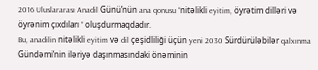2016 Uluslararası Anadil Günü’nün ana qonusu “nitəlikli eyitim, öyrətim dilləri və öyrənim çıxdıları ” oluşdurmaqdadır.
Bu, anadilin nitəlikli eyitim və dil çeşidliliği üçün yeni 2030 Sürdürüləbilər qalxınma Gündəmi’nin iləriyə daşınmasındaki önəminin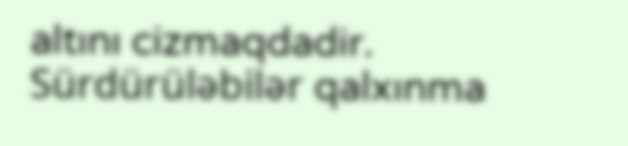altını cizmaqdadir.
Sürdürüləbilər qalxınma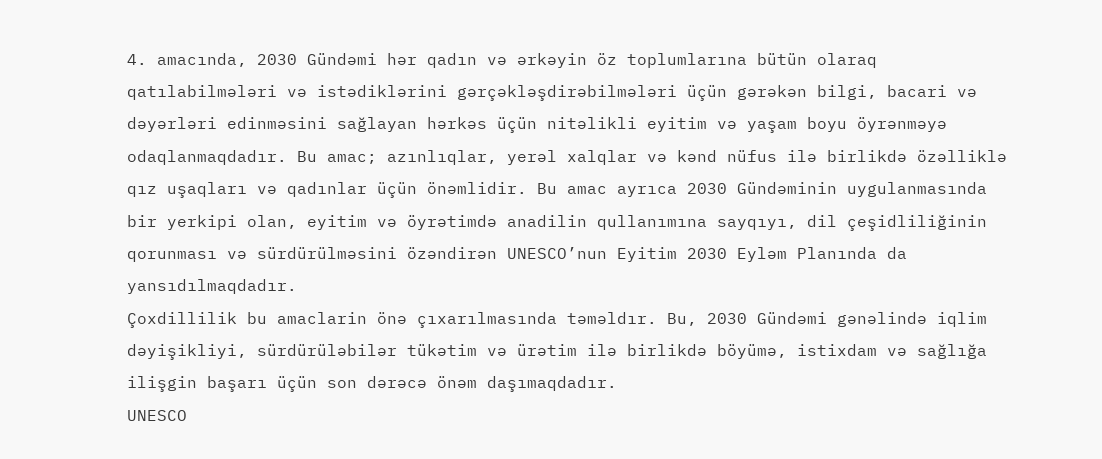4. amacında, 2030 Gündəmi hər qadın və ərkəyin öz toplumlarına bütün olaraq qatılabilmələri və istədiklərini gərçəkləşdirəbilmələri üçün gərəkən bilgi, bacari və dəyərləri edinməsini sağlayan hərkəs üçün nitəlikli eyitim və yaşam boyu öyrənməyə odaqlanmaqdadır. Bu amac; azınlıqlar, yerəl xalqlar və kənd nüfus ilə birlikdə özəlliklə qız uşaqları və qadınlar üçün önəmlidir. Bu amac ayrıca 2030 Gündəminin uygulanmasında bir yerkipi olan, eyitim və öyrətimdə anadilin qullanımına sayqıyı, dil çeşidliliğinin qorunması və sürdürülməsini özəndirən UNESCO’nun Eyitim 2030 Eyləm Planında da yansıdılmaqdadır.
Çoxdillilik bu amaclarin önə çıxarılmasında təməldır. Bu, 2030 Gündəmi gənəlində iqlim dəyişikliyi, sürdürüləbilər tükətim və ürətim ilə birlikdə böyümə, istixdam və sağlığa ilişgin başarı üçün son dərəcə önəm daşımaqdadır.
UNESCO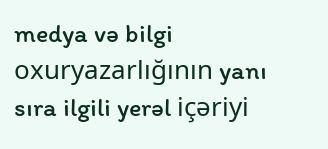medya və bilgi oxuryazarlığının yanı sıra ilgili yerəl içəriyi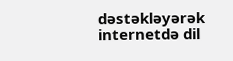dəstəkləyərək internetdə dil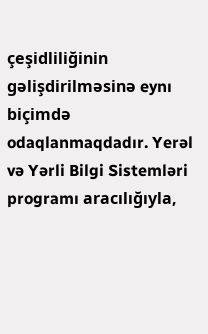çeşidliliğinin gəlişdirilməsinə eynı biçimdə odaqlanmaqdadır. Yerəl və Yərli Bilgi Sistemləri programı aracılığıyla,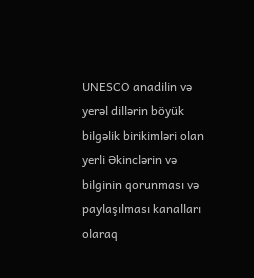UNESCO anadilin və yerəl dillərin böyük bilgəlik birikimləri olan yerli Əkinclərin və bilginin qorunması və paylaşılması kanalları olaraq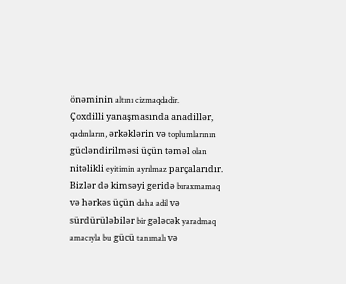önəminin altını cizmaqdadir.
Çoxdilli yanaşmasında anadillər, qadınların, ərkəklərin və toplumlarının gücləndirilməsi üçün təməl olan nitəlikli eyitimin ayrılmaz parçalarıdır. Bizlər də kimsəyi geridə bıraxmamaq və hərkəs üçün daha adil və sürdürüləbilər bir gələcək yaradmaq amacıyla bu gücü tanımalı və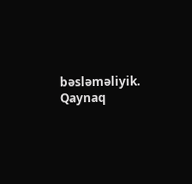bəsləməliyik.
Qaynaq